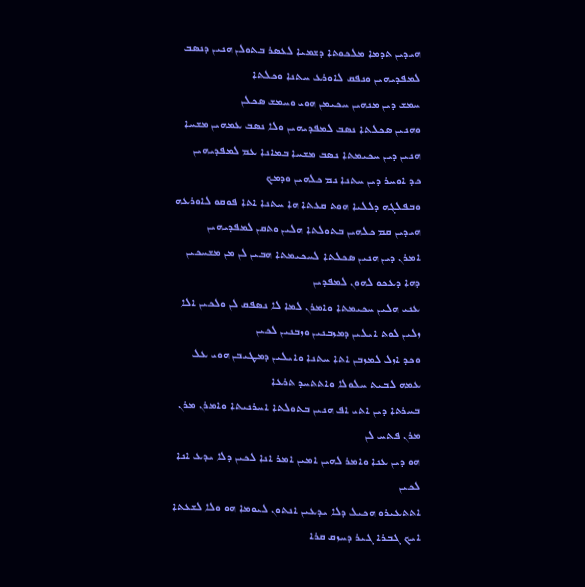ܗܝܕܝܢ ܬܕܡܐ ܡܠܟܘܬܐ ܕܫܡܝܐ ܠܥܤܪ ܒܬܘܠܢ ܗܢܝܢ ܕܢܤܒ ܠܡܦܕܝܗܝܢ ܘܢܦܩ ܠܐܘܪܥ ܚܬܢܐ ܘܟܠܬܐ
ܚܡܫ ܕܝܢ ܡܢܗܝܢ ܚܟܝܡܢ ܗܘܝ ܘܚܡܫ ܤܟܠܢ
ܘܗܢܝܢ ܤܟܠܬܐ ܢܤܒ ܠܡܦܕܝܗܝܢ ܘܠܐ ܢܤܒ ܥܡܗܝܢ ܡܫܚܐ
ܗܢܝܢ ܕܝܢ ܚܟܝܡܬܐ ܢܤܒ ܡܫܚܐ ܒܡܐܢܐ ܥܡ ܠܡܦܕܝܗܝܢ
ܟܕ ܐܘܚܪ ܕܝܢ ܚܬܢܐ ܢܡ ܟܠܗܝܢ ܘܕܡܟ
ܘܒܦܠܓܗ ܕܠܠܝܐ ܗܘܬ ܩܥܬܐ ܗܐ ܚܬܢܐ ܐܬܐ ܦܘܩܘ ܠܐܘܪܥܗ
ܗܝܕܝܢ ܩܡ ܟܠܗܝܢ ܒܬܘܠܬܐ ܗܠܝܢ ܘܬܩܢ ܠܡܦܕܝܗܝܢ
ܐܡܪܢ ܕܝܢ ܗܢܝܢ ܤܟܠܬܐ ܠܚܟܝܡܬܐ ܗܒܝܢ ܠܢ ܡܢ ܡܫܚܟܝܢ ܕܗܐ ܕܥܟܘ ܠܗܘܢ ܠܡܦܕܝܢ
ܥܢܝ ܗܠܝܢ ܚܟܝܡܬܐ ܘܐܡܪܢ ܠܡܐ ܠܐ ܢܤܦܩ ܠܢ ܘܠܟܝܢ ܐܠܐ ܙܠܝܢ ܠܘܬ ܐܝܠܝܢ ܕܡܙܒܢܝܢ ܘܙܒܢܝܢ ܠܟܝܢ
ܘܟܕ ܐܙܠ ܠܡܙܒܢ ܐܬܐ ܚܬܢܐ ܘܐܝܠܝܢ ܕܡܛܝܒܢ ܗܘܝ ܥܠ ܥܡܗ ܠܒܝܬ ܚܠܘܠܐ ܘܐܬܬܚܕ ܬܪܥܐ
ܒܚܪܬܐ ܕܝܢ ܐܬܝ ܐܦ ܗܢܝܢ ܒܬܘܠܬܐ ܐܚܪܢܝܬܐ ܘܐܡܪܢ ܡܪܢ ܡܪܢ ܦܬܚ ܠܢ
ܗܘ ܕܝܢ ܥܢܐ ܘܐܡܪ ܠܗܝܢ ܐܡܝܢ ܐܡܪ ܐܢܐ ܠܟܝܢ ܕܠܐ ܝܕܥ ܐܢܐ ܠܟܝܢ
ܐܬܬܥܝܪܘ ܗܟܝܠ ܕܠܐ ܝܕܥܝܢ ܐܢܬܘܢ ܠܝܘܡܐ ܗܘ ܘܠܐ ܠܫܥܬܐ
ܐܝܟ ܓܒܪܐ ܓܝܪ ܕܚܙܩ ܩܪܐ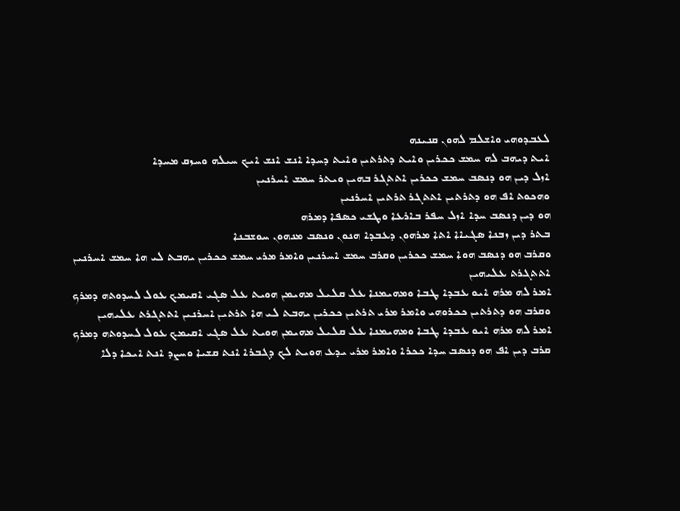ܠܥܒܕܘܗܝ ܘܐܫܠܡ ܠܗܘܢ ܩܢܝܢܗ
ܐܝܬ ܕܝܗܒ ܠܗ ܚܡܫ ܟܟܪܝܢ ܘܐܝܬ ܕܬܪܬܝܢ ܘܐܝܬ ܕܚܕܐ ܐܢܫ ܐܢܫ ܐܝܟ ܚܝܠܗ ܘܚܙܩ ܡܚܕܐ
ܐܙܠ ܕܝܢ ܗܘ ܕܢܤܒ ܚܡܫ ܟܟܪܝܢ ܐܬܬܓܪ ܒܗܝܢ ܘܝܬܪ ܚܡܫ ܐܚܪܢܝܢ
ܘܗܟܘܬ ܐܦ ܗܘ ܕܬܪܬܝܢ ܐܬܬܓܪ ܬܪܬܝܢ ܐܚܪܢܝܢ
ܗܘ ܕܝܢ ܕܢܤܒ ܚܕܐ ܐܙܠ ܚܦܪ ܒܐܪܥܐ ܘܛܫܝ ܟܤܦܐ ܕܡܪܗ
ܒܬܪ ܕܝܢ ܙܒܢܐ ܤܓܝܐܐ ܐܬܐ ܡܪܗܘܢ ܕܥܒܕܐ ܗܢܘܢ ܘܢܤܒ ܡܢܗܘܢ ܚܘܫܒܢܐ
ܘܩܪܒ ܗܘ ܕܢܤܒ ܗܘܐ ܚܡܫ ܟܟܪܝܢ ܘܩܪܒ ܚܡܫ ܐܚܪܢܝܢ ܘܐܡܪ ܡܪܝ ܚܡܫ ܟܟܪܝܢ ܝܗܒܬ ܠܝ ܗܐ ܚܡܫ ܐܚܪܢܝܢ ܐܬܬܓܪܬ ܥܠܝܗܝܢ
ܐܡܪ ܠܗ ܡܪܗ ܐܝܘ ܥܒܕܐ ܛܒܐ ܘܡܗܝܡܢܐ ܥܠ ܩܠܝܠ ܡܗܝܡܢ ܗܘܝܬ ܥܠ ܤܓܝ ܐܩܝܡܟ ܥܘܠ ܠܚܕܘܬܗ ܕܡܪܟ
ܘܩܪܒ ܗܘ ܕܬܪܬܝܢ ܟܟܪܘܗܝ ܘܐܡܪ ܡܪܝ ܬܪܬܝܢ ܟܟܪܝܢ ܝܗܒܬ ܠܝ ܗܐ ܬܪܬܝܢ ܐܚܪܢܝܢ ܐܬܬܓܪܬ ܥܠܝܗܝܢ
ܐܡܪ ܠܗ ܡܪܗ ܐܝܘ ܥܒܕܐ ܛܒܐ ܘܡܗܝܡܢܐ ܥܠ ܩܠܝܠ ܡܗܝܡܢ ܗܘܝܬ ܥܠ ܤܓܝ ܐܩܝܡܟ ܥܘܠ ܠܚܕܘܬܗ ܕܡܪܟ
ܩܪܒ ܕܝܢ ܐܦ ܗܘ ܕܢܤܒ ܚܕܐ ܟܟܪܐ ܘܐܡܪ ܡܪܝ ܝܕܥ ܗܘܝܬ ܠܟ ܕܓܒܪܐ ܐܢܬ ܩܫܝܐ ܘܚܨܕ ܐܢܬ ܐܝܟܐ ܕܠܐ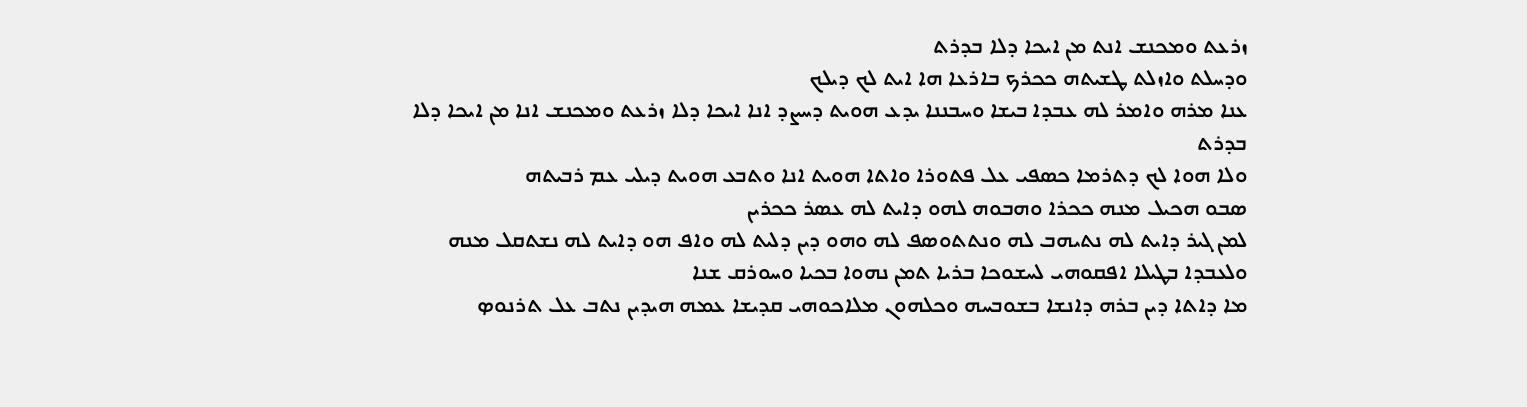ܙܪܥܬ ܘܡܟܢܫ ܐܢܬ ܡܢ ܐܝܟܐ ܕܠܐ ܒܕܪܬ
ܘܕܚܠܬ ܘܐܙܠܬ ܛܫܝܬܗ ܟܟܪܟ ܒܐܪܥܐ ܗܐ ܐܝܬ ܠܟ ܕܝܠܟ
ܥܢܐ ܡܪܗ ܘܐܡܪ ܠܗ ܥܒܕܐ ܒܝܫܐ ܘܚܒܢܢܐ ܝܕܥ ܗܘܝܬ ܕܚܨܕ ܐܢܐ ܐܝܟܐ ܕܠܐ ܙܪܥܬ ܘܡܟܢܫ ܐܢܐ ܡܢ ܐܝܟܐ ܕܠܐ ܒܕܪܬ
ܘܠܐ ܗܘܐ ܠܟ ܕܬܪܡܐ ܟܤܦܝ ܥܠ ܦܬܘܪܐ ܘܐܬܐ ܗܘܝܬ ܐܢܐ ܘܬܒܥ ܗܘܝܬ ܕܝܠܝ ܥܡ ܪܒܝܬܗ
ܤܒܘ ܗܟܝܠ ܡܢܗ ܟܟܪܐ ܘܗܒܘܗ ܠܗܘ ܕܐܝܬ ܠܗ ܥܤܪ ܟܟܪܝܢ
ܠܡܢ ܓܝܪ ܕܐܝܬ ܠܗ ܢܬܝܗܒ ܠܗ ܘܢܬܬܘܤܦ ܠܗ ܘܗܘ ܕܝܢ ܕܠܝܬ ܠܗ ܘܐܦ ܗܘ ܕܐܝܬ ܠܗ ܢܫܬܩܠ ܡܢܗ
ܘܠܥܒܕܐ ܒܛܝܠܐ ܐܦܩܘܗܝ ܠܚܫܘܟܐ ܒܪܝܐ ܬܡܢ ܢܗܘܐ ܒܟܝܐ ܘܚܘܪܩ ܫܢܐ
ܡܐ ܕܐܬܐ ܕܝܢ ܒܪܗ ܕܐܢܫܐ ܒܫܘܒܚܗ ܘܟܠܗܘܢ ܡܠܐܟܘܗܝ ܩܕܝܫܐ ܥܡܗ ܗܝܕܝܢ ܢܬܒ ܥܠ ܬܪܢܘܤ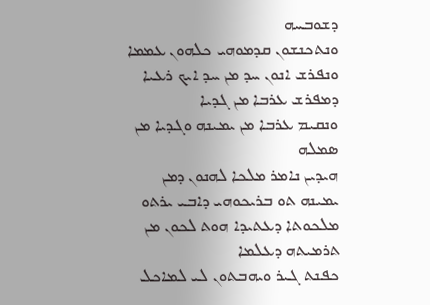ܕܫܘܒܚܗ
ܘܢܬܟܢܫܘܢ ܩܕܡܘܗܝ ܟܠܗܘܢ ܥܡܡܐ ܘܢܦܪܫ ܐܢܘܢ ܚܕ ܡܢ ܚܕ ܐܝܟ ܪܥܝܐ ܕܡܦܪܫ ܥܪܒܐ ܡܢ ܓܕܝܐ
ܘܢܩܝܡ ܥܪܒܐ ܡܢ ܝܡܝܢܗ ܘܓܕܝܐ ܡܢ ܤܡܠܗ
ܗܝܕܝܢ ܢܐܡܪ ܡܠܟܐ ܠܗܢܘܢ ܕܡܢ ܝܡܝܢܗ ܬܘ ܒܪܝܟܘܗܝ ܕܐܒܝ ܝܪܬܘ ܡܠܟܘܬܐ ܕܥܬܝܕܐ ܗܘܬ ܠܟܘܢ ܡܢ ܬܪܡܝܬܗ ܕܥܠܡܐ
ܟܦܢܬ ܓܝܪ ܘܝܗܒܬܘܢ ܠܝ ܠܡܐܟܠ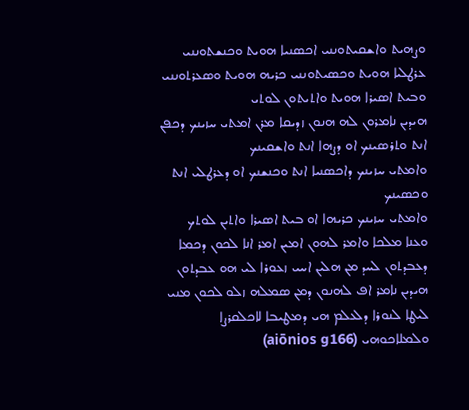ܘܨܗܝܬ ܘܐܫܩܝܬܘܢܢܝ ܐܟܤܢܝܐ ܗܘܝܬ ܘܟܢܫܬܘܢܢܝ
ܥܪܛܠܝܐ ܗܘܝܬ ܘܟܤܝܬܘܢܢܝ ܟܪܝܗ ܗܘܝܬ ܘܤܥܪܬܘܢܢܝ ܘܒܝܬ ܐܤܝܪܐ ܗܘܝܬ ܘܐܬܝܬܘܢ ܠܘܬܝ
ܗܝܕܝܢ ܢܐܡܪܘܢ ܠܗ ܗܢܘܢ ܙܕܝܩܐ ܡܪܢ ܐܡܬܝ ܚܙܝܢܟ ܕܟܦܢ ܐܢܬ ܘܬܪܤܝܢܟ ܐܘ ܕܨܗܐ ܐܢܬ ܘܐܫܩܝܢܟ
ܘܐܡܬܝ ܚܙܝܢܟ ܕܐܟܤܢܝܐ ܐܢܬ ܘܟܢܫܢܟ ܐܘ ܕܥܪܛܠܝ ܐܢܬ ܘܟܤܝܢܟ
ܘܐܡܬܝ ܚܙܝܢܟ ܟܪܝܗܐ ܐܘ ܒܝܬ ܐܤܝܪܐ ܘܐܬܝܢ ܠܘܬܟ
ܘܥܢܐ ܡܠܟܐ ܘܐܡܪ ܠܗܘܢ ܐܡܝܢ ܐܡܪ ܐܢܐ ܠܟܘܢ ܕܟܡܐ ܕܥܒܕܬܘܢ ܠܚܕ ܡܢ ܗܠܝܢ ܐܚܝ ܙܥܘܪܐ ܠܝ ܗܘ ܥܒܕܬܘܢ
ܗܝܕܝܢ ܢܐܡܪ ܐܦ ܠܗܢܘܢ ܕܡܢ ܤܡܠܗ ܙܠܘ ܠܟܘܢ ܡܢܝ ܠܝܛܐ ܠܢܘܪܐ ܕܠܥܠܡ ܗܝ ܕܡܛܝܒܐ ܠܐܟܠܩܪܨܐ ܘܠܡܠܐܟܘܗܝ (aiōnios g166)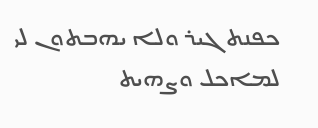ܟܦܢܬ ܓܝܪ ܘܠܐ ܝܗܒܬܘܢ ܠܝ ܠܡܐܟܠ ܘܨܗܝܬ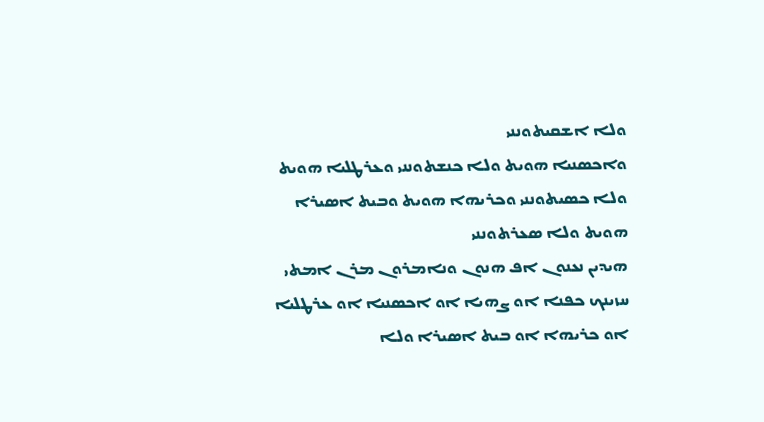ܘܠܐ ܐܫܩܝܬܘܢܢܝ
ܘܐܟܤܢܝܐ ܗܘܝܬ ܘܠܐ ܟܢܫܬܘܢܢܝ ܘܥܪܛܠܝܐ ܗܘܝܬ ܘܠܐ ܟܤܝܬܘܢܢܝ ܘܟܪܝܗܐ ܗܘܝܬ ܘܒܝܬ ܐܤܝܪܐ ܗܘܝܬ ܘܠܐ ܤܥܪܬܘܢܢܝ
ܗܝܕܝܢ ܢܥܢܘܢ ܐܦ ܗܢܘܢ ܘܢܐܡܪܘܢ ܡܪܢ ܐܡܬܝ ܚܙܝܢܟ ܟܦܢܐ ܐܘ ܨܗܝܐ ܐܘ ܐܟܤܢܝܐ ܐܘ ܥܪܛܠܝܐ ܐܘ ܟܪܝܗܐ ܐܘ ܒܝܬ ܐܤܝܪܐ ܘܠܐ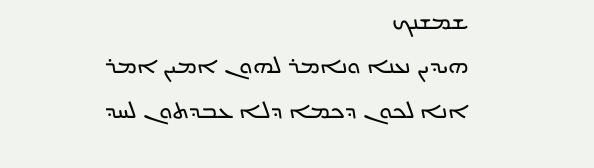ܫܡܫܢܟ
ܗܝܕܝܢ ܢܥܢܐ ܘܢܐܡܪ ܠܗܘܢ ܐܡܝܢ ܐܡܪ ܐܢܐ ܠܟܘܢ ܕܟܡܐ ܕܠܐ ܥܒܕܬܘܢ ܠܚܕ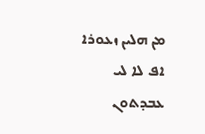ܡܢ ܗܠܝܢ ܙܥܘܪܐ ܐܦ ܠܐ ܠܝ ܥܒܕܬܘܢ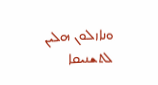ܘܢܐܙܠܘܢ ܗܠܝܢ ܠܬܫܢܝܩܐ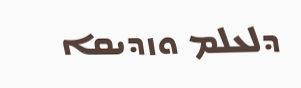ܕܠܥܠܡ ܘܙܕܝܩܐ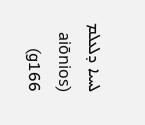ܠܚܝܐ ܕܠܥܠܡ (aiōnios g166)